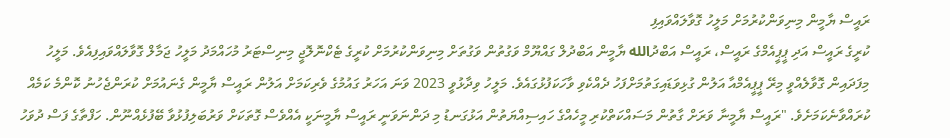ރައީސް ޔާމީން މިނިވަންކުރުމަށް މަލީހު ގޮވާލައްވައިފި
ކުރީގެ ރައީސް އަދި ޕީޕީއެމްގެ ރައީސް، ރައީސް އަބްދުالله ޔާމީން އަބްދުލް ގައްޔޫމް ވަގުތުން ވަގުތަށް މިނިވަންކުރުމަށް ކުރީގެ ޓެކްނޮލޮޖީ މިނިސްޓަރު މުހައްމަދު މަލީހު ޖަމާލް ގޮވާލައްވައިފިއެވެ. މަލީހު މިފަދައިން ގޮވާލެއްވީ މިރޭ ޕީޕީއެމްއާ އަލުން ގުޅިވަޑައިގަތުމަށްފަހު ދެއްކެވި ވާހަކަފުޅުގައެވެ. މަލީހު ވިދާޅުވީ 2023 ވަނަ އަހަރު ގައުމުގެ ވެރިކަމަށް އަލުން ރައީސް ޔާމީން ގެނައުމަށް ކުރަންޖެހުނު ކޮންމެ ކަމެއް ކުރައްވާނެކަމަށެވެ. "ރައީސް ޔާމީނާ ވަރަށް ގާތުން މަސައްކަތްކުރި މީހެއްގެ ހައިސިއްޔަތުން އަޅުގަނޑު މި ދަންނަވަނީ ރައީސް ޔާމީނަކީ އެއްވެސް ގޮތަކަށް ވަރުބަލިފުޅުވާ ބޭފުޅެއްނޫން. ހަފްތާގެ ފަސް ދުވަހު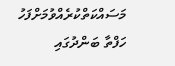މަސައްކަތްކުރެއްވުމަށްފަހު ހަފްތާ ބަންދުގައި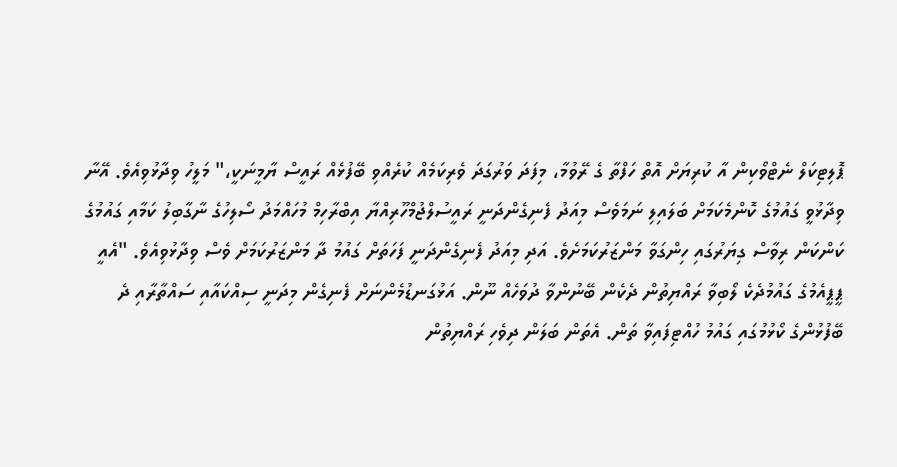ޕޮލިޓިކަލް ނެޓްވޯކިން އާ ކުރިޔަށް އޮތް ހަފްތާ ގެ ރޭވުމާ، މިފަދަ ވަރުގަދަ ވެރިކަމެއް ކުރެއްވި ބޭފުޅެއް ރައީސް ޔާމީނަކީ،" މަލީހު ވިދާޅުވިއެވެ. އޭނާ ވިދާޅުވީ ގައުމުގެ ކޮންމެކަމަށް ބަލައިލި ނަމަވެސް މިއަދު ފެނިގެންދަނީ ރައީސުލްޖުމްހޫރިއްޔާ އިބްރާހިމް މުހައްމަދު ސޯލިހުގެ ނާގާބިލު ކަމާއި ގައުމުގެ ކަންކަން ރިވާސް ގިޔަރުގައި ހިންގަވާ މަންޒަރުކަމަށެވެ. އަދި މިއަދު ފެނިގެންދަނީ ފަހަތަށް ގައުމު ދާ މަންޒަރުކަމަށް ވެސް ވިދާޅުވިއެވެ. "އެއީ ޕީޕީއެމުގެ ގައުމުދެކެ ލޯބިވާ ރައްޔިތުން ދެކެން ބޭނުންވާ ދުވަހެއް ނޫން. އަޅުގަނޑުމެންނަށް ފެނިގެން މިދަނީ ސިއްކައާއި ސައްތާރާއި ދެ ބޭފުޅުންގެ ކޯޅުމުގައި ގައުމު ހުއްޓިފައިވާ ތަން. އެތަން ބަލަން ދިވެހި ރައްޔިތުން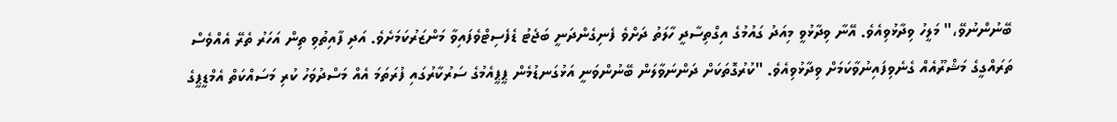ބޭނުންނުވޭ،" މަލީހު ވިދާޅުވިއެވެ. އޭނާ ވިދާޅުވީ މިއަދު ގައުމުގެ އިގްތިސާދީ ހާލަތު ދަށްވެ ފެނިގެންދަނީ ބަޖެޓު ޑެފެސިޓްވެފައިވާ މަންޒަރުކަމަށެވެ. އަދި ފާއިތުވި ތިން އަހަރު ތެރޭ އެއްވެސް ތަރައްގީގެ މަޝްރޫއެއް ގެނެވިފައިނުވާކަމަށް ވިދާޅުވިއެވެ. "ކުރުގޮތަކަށް ދަންނަވާލަން ބޭނުންވަނީ އަޅުގަނޑުމެން ޕީޕީއެމުގެ ސަރުކާރުގައި ފުރަތަމަ އެއް މަސްދުވަހު ކުރި މަސައްކަތް އެމްޑީޕީގެ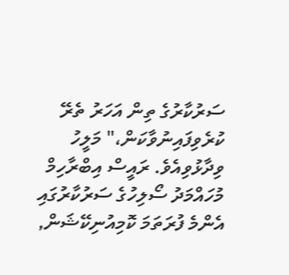ސަރުކާރުގެ ތިން އަހަރު ތެރޭ ކުރެވިފައިނުވާކަން،" މަލީހު ވިދާޅުވިއެވެ. ރައީސް އިބްރާހިމް މުހައްމަދު ސޯލިހުގެ ސަރުކާރުގައި އެންމެ ފުރަތަމަ ކޮމިއުނިކޭޝަން,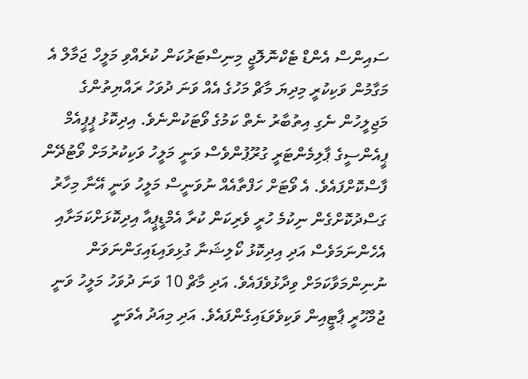ސައިންސް އެންޑް ޓެކްނޮލޮޖީ މިނިސްޓަރުކަން ކުރެއްވި މަލީހް ޖަމާލް އެ މަގާމުން ވަކިކުރީ މިދިޔަ މާޗް މަހުގެ އެއް ވަނަ ދުވަހު ރައްޔިތުންގެ މަޖިލީހުން ނެގި އިތުބާރު ނެތް ކަމުގެ ވޯޓަކުންނެވެ. އިދިކޮޅު ޕީޕީއެމް ޕީއެންސީގެ ޕާލިމެންޓަރީ ގުރޫޕުންވެސް ވަނީ މަލީހު ވަކިކުރުމަށް ވޯޓުދޭން ފާސްކޮށްފައެވެ. އެ ވޯޓަށް ހަފްތާއެއް ނުވަނީސް މަލީހު ވަނީ އޭނާ މިހާރު ގަސްދުކޮށްގެން ނިކުމެ ހުރީ ވެރިކަން ކުރާ އެމްޑީޕީއާ އިދިކޮޅަށްކަމަށާއި އެހެންނަމަވެސް އަދި އިދިކޮޅު ކޯލިޝަނާ ގުޅިވައިޑައިގަންނަވަން ނުނިންމަވާކަމަށް ވިދާޅުވެފައެވެ. އަދި މާޗް 10 ވަނަ ދުވަހު މަލީހު ވަނީ ޖުމްހޫރީ ޕާޓީއިން ވަކިވެވަޑައިގެންފައެވެ. އަދި މިއަދު އެވަނީ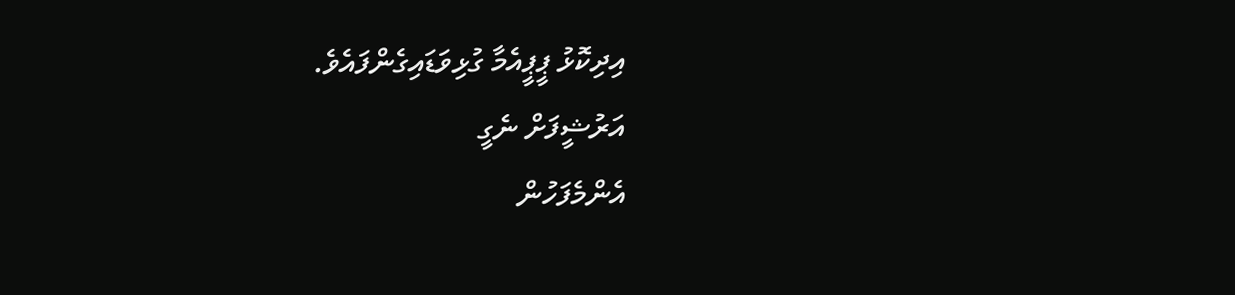އިދިކޮޅު ޕީޕީއެމާ ގުޅިވަޑައިގެންފައެވެ.
އަރުޝީފަށް ނެގީ
އެންމެފަހުން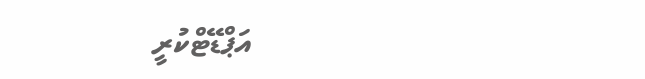އަޕްޑޭޓްކުރީ